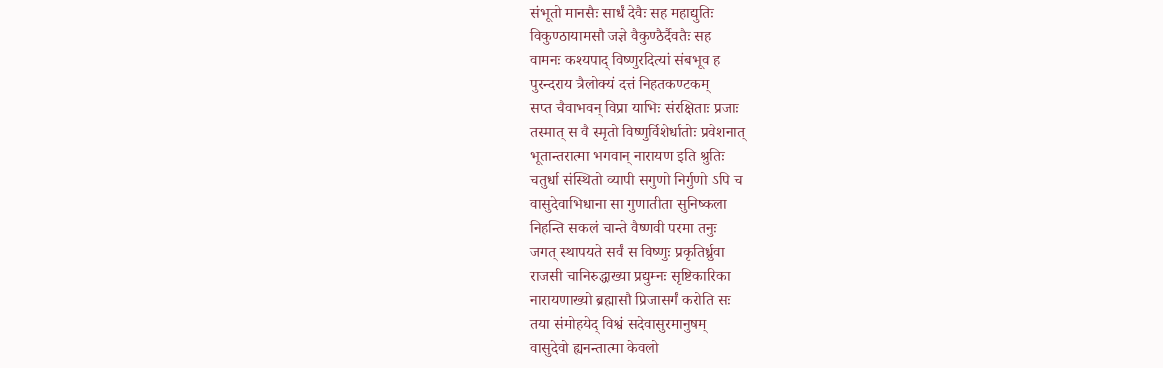संभूतो मानसैः सार्धं देवैः सह महाद्युतिः
विकुण्ठायामसौ जज्ञे वैकुण्ठैर्दैवतैः सह
वामनः कश्यपाद् विष्णुरदित्यां संबभूव ह
पुरन्दराय त्रैलोक्यं दत्तं निहतकण्टकम्
सप्त चैवाभवन् विप्रा याभिः संरक्षिताः प्रजाः
तस्मात् स वै स्मृतो विष्णुर्विशेर्धातोः प्रवेशनात्
भूतान्तरात्मा भगवान् नारायण इति श्रुतिः
चतुर्धा संस्थितो व्यापी सगुणो निर्गुणो ऽपि च
वासुदेवाभिधाना सा गुणातीता सुनिष्कला
निहन्ति सकलं चान्ते वैष्णवी परमा तनुः
जगत् स्थापयते सर्वं स विष्णुः प्रकृतिर्ध्रुवा
राजसी चानिरुद्धाख्या प्रद्युम्नः सृष्टिकारिका
नारायणाख्यो ब्रह्मासौ प्रिजासर्गं करोति सः
तया संमोहयेद् विश्वं सदेवासुरमानुषम्
वासुदेवो ह्यनन्तात्मा केवलो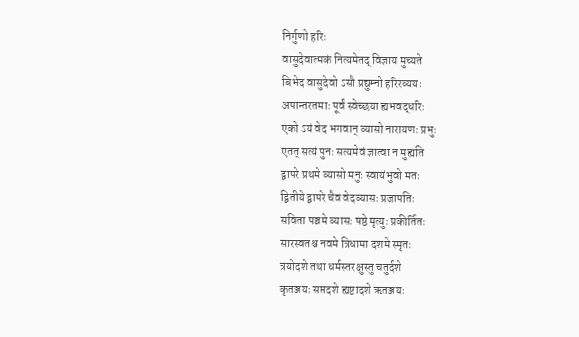निर्गुणो हरिः
वासुदेवात्मकं नित्यमेतद् विज्ञाय मुच्यते
बिभेद वासुदेवो ऽसौ प्रद्युम्नो हरिरव्ययः
अपान्तरतमाः पूर्वं स्वेच्छया ह्यभवद्धरिः
एको ऽयं वेद भगवान् व्यासो नारायणः प्रभुः
एतत् सत्यं पुनः सत्यमेवं ज्ञात्वा न मुह्यति
द्वापरे प्रथमे व्यासो मनुः स्वायंभुवो मतः
द्वितीये द्वापरे चैव वेदव्यासः प्रजापतिः
सविता पञ्चमे व्यासः षष्ठे मृत्युः प्रकीर्तितः
सारस्वतश्च नवमे त्रिधामा दशमे स्मृतः
त्रयोदशे तथा धर्मस्तरक्षुस्तु चतुर्दशे
कृतञ्जयः सप्तदशे ह्यष्टादशे ऋतञ्जयः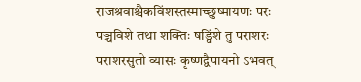राजश्रवाश्चैकविंशस्तस्माच्छुष्मायणः परः
पञ्चविशे तथा शक्तिः षड्विंशे तु पराशरः
पराशरसुतो व्यासः कृष्णद्वैपायनो ऽभवत्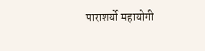पाराशर्यो महायोगी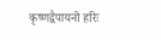कृष्णद्वैपायनो हरिः